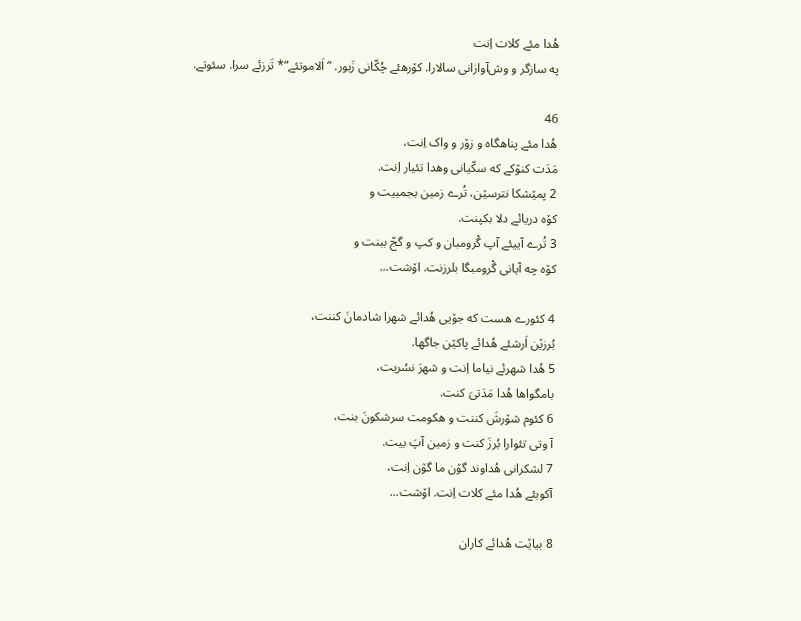هُدا مئے کلات اِنت
په سازگر و وش‌آوازانی سالارا. کۆرهئے چُکّانی زَبور. ”اَلاموتئے“* تَرزئے سرا. سئوتے.

46
هُدا مئے پناهگاه و زۆر و واک اِنت،
مَدَت کنۆکے که سکّیانی وهدا تئیار اِنت.
2 پمێشکا نترسێن، تُرے زمین بجمبیت و
کۆه دریائے دلا بکپنت.
3 تُرے آییئے آپ گْرومبان و کپ و گجّ ببنت و
کۆه چه آیانی گْرومبگا بلرزنت. اۆشت...

4 کئورے هست که جۆیی هُدائے شهرا شادمانَ کننت،
بُرزێن اَرشئے هُدائے پاکێن جاگها.
5 هُدا شهرئے نیاما اِنت و شهرَ نسُریت،
بامگواها هُدا مَدَتیَ کنت.
6 کئوم شۆرشَ کننت و هکومت سرشکونَ بنت،
آ وتی تئوارا بُرزَ کنت و زمین آپَ بیت.
7 لشکرانی هُداوند گۆن ما گۆن اِنت،
آکوبئے هُدا مئے کلات اِنت. اۆشت...

8 بیاێت هُدائے کاران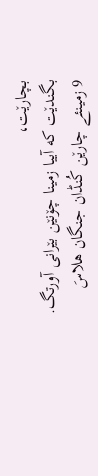بچارێت،
بگندێت که آییا زمینا چۆنێن بێرانی آورتگ.
9 زمینئے چارێن کُنڈان جنگان هلاسَ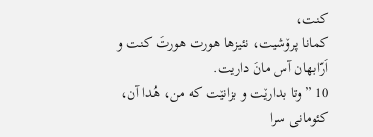کنت،
کمانا پرۆشیت، نئیزها هورت هورتَ کنت و
اَرّابهان آس مانَ داریت.
10 ”وتا بدارێت و بزانێت که من، هُدا آن،
کئومانی سرا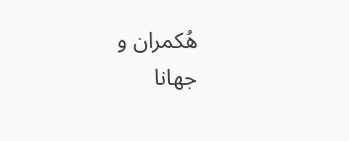هُکمران و
جهانا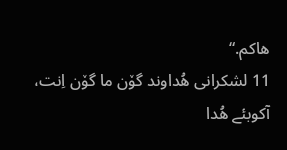هاکم.“
11 لشکرانی هُداوند گۆن ما گۆن اِنت،
آکوبئے هُدا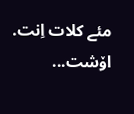مئے کلات اِنت. اۆشت...